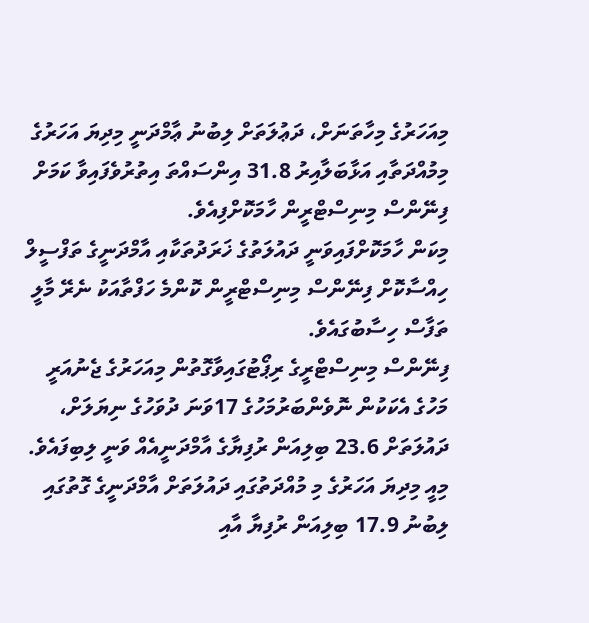މިއަހަރުގެ މިހާތަނަށް، ދަޢުލަތަށް ލިބުނު ޢާމްދަނީ މިދިޔަ އަހަރުގެ މިމުއްދަތާއި އަޅާބަލާއިރު 31.8 އިންސައްތަ އިތުރުވެފައިވާ ކަމަށް ފިނޭންސް މިނިސްޓްރީން ހާމަކޮށްފިއެވެ.
މިކަން ހާމަކޮށްފައިވަނީ ދައުލަތުގެ ޚަރަދުތަކާއި އާމްދަނީގެ ތަފްސީލް ހިއްސާކޮށް ފިނޭންސް މިނިސްޓްރީން ކޮންމެ ހަފްތާއަކު ނެރޭ މާލީ ތަފާސް ހިސާބުގައެވެ.
ފިނޭންސް މިނިސްޓްރީގެ ރިޕޯޓުގައިވާގޮތުން މިއަހަރުގެ ޖެނުއަރީ މަހުގެ އެކަކުން ނޮވެންބަރުމަހުގެ 17ވަނަ ދުވަހުގެ ނިޔަލަށް، ދައުލަތަށް 23.6 ބިލިއަން ރުފިޔާގެ އާމްދަނީއެއް ވަނީ ލިބިފައެވެ. މިއީ މިދިޔަ އަހަރުގެ މި މުއްދަތުގައި ދައުލަތަށް އާމްދަނީގެ ގޮތުގައި ލިބުނު 17.9 ބިލިއަން ރުފިޔާ އާއި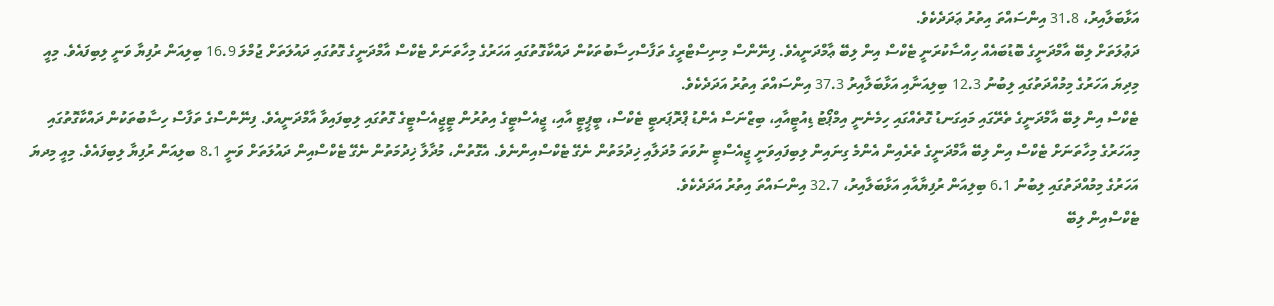އަޅާބަލާއިރު، 31.8 އިންސައްތަ އިތުރު ޢަދަދެކެވެ.
ދަޢުލަތަށް ލިބޭ އާމްދަނީގެ ބޮޑުބައެއް ހިއްސާކުރަނީ ޓެކްސް އިން ލިބޭ ޢާމްދަނީއެވެ. ފިނޭންސް މިނިސްޓްރީގެ ތަފާސްހިސާބުތަކުން ދައްކާގޮތުގައި އަހަރުގެ މިހާތަނަށް ޓެކްސް އާމްދަނީގެ ގޮތުގައި ދައުލަތަށް ޖުމްލަ 16.9 ބިލިއަން ރުފިޔާ ވަނީ ލިބިފައެވެ. މިއީ މިދިޔަ އަހަރުގެ މިމުއްދަތުގައި ލިބުނު 12.3 ބިލިއަނާއި އަޅާބަލާއިރު 37.3 އިންސައްތަ އިތުރު އަދަދެކެވެ.
ޓެކްސް އިން ލިބޭ އާމްދަނީގެ ތެރޭގައި މައިގަނޑު ގޮތެއްގައި ހިމެނެނީ އިމްޕޯޓު ޑިއުޓީއާއި، ބިޒްނަސް އެންޑު ޕްރޮޕަރޓީ ޓެކްސް، ބީޕީޓީ އާއި، ޖީއެސްޓީގެ އިތުރުން ޓީޖީއެސްޓީގެ ގޮތުގައި ލިބިފައިވާ އާމްދަނީއެވެ. ފިނޭންސްގެ ތަފާސް ހިސާބުތަކުން ދައްކާގޮތުގައި މިއަހަރުގެ މިހާތަނަށް ޓެކްސް އިން ލިބޭ އާމްދަނީގެ ތެރެއިން އެންމެ ގިނައިން ލިބިފައިވަނީ ޖީއެސްޓީ ނުވަތަ މުދަލާއި ޚިދުމަތުން ނެގޭ ޓެކްސްއިންނެވެ. އެގޮތުން، މުދާލާ ޚިދުމަތުން ނެގޭ ޓެކްސްއިން ދައުލަތަށް ވަނީ 8.1 ބލިއަން ރުފިޔާ ލިބިފައެވެ. މިއީ މިދޔަ އަހަރުގެ މިމުއްދަތުގައި ލިބުނު 6.1 ބިލިއަން ރުފިޔާއާއި އަޅާބަލާއިރު، 32.7 އިންސައްތަ އިތުރު އަދަދެކެވެ.
ޓެކްސްއިން ލިބޭ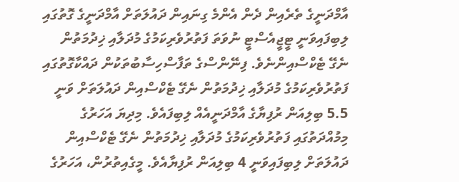އާމްދަނީގެ ތެރެއިން ދެން އެންމެ ގިނައިން ދައުލަތަށް އާމްދަނީގެ ގޮތުގައި ލިބިފައިވަނީ ޓީޖީއެސްޓީ ނުވަތަ ފަތުރުވެރިކަމުގެ މުދަލާއި ޚިދުމަތުން ނެގޭ ޓެކްސްއިންނެވެ. ފިނޭންސްގެ ތަފާސްހިސާބުތަކުން ދައްކާގޮތުގައި ފަތުރުވެރިކަމުގެ މުދަލާއި ޚިދުމަތުން ނެގޭ ޓެކްސްއިން ދައުލަތަށް ވަނީ 5.5 ބިލިއަން ރުފިޔާގެ އާމްދަނީއެއް ލިބިފައެވެ. މިދިޔަ އަހަރުގެ މިމުއްދަތުގައި ފަތުރުވެރިކަމުގެ މުދަލާއި ޚިދުމަތުން ނެގޭ ޓެކްސްއިން ދައުލަތަށް ލިބިފައިވަނީ 4 ބިލިއަން ރުފިޔާއެވެ. މީގެއިތުރުން، އަހަރުގެ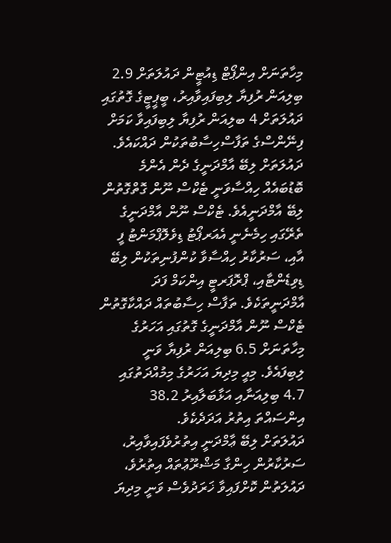މިހާތަނަށް އިންޕޯޓް ޑިއުޓީން ދައުލަތަށް 2.9 ބިލިއަން ރުފިޔާ ލިބިފައިވާއިރު، ބީޕީޓީގެ ގޮތުގައި ދައުލަތަށް 4 ބލިއަން ރުފިޔާ ލިބިފައިވާ ކަމަށް ފިނޭންސްގެ ތަފާސްހިސާބުތަކުން ދައްކައެވެ.
ދައުލަތަށް ލިބޭ އާމްދަނީގެ ދެން އެންމެ ބޮޑުބައެއް ހިއްސާވަނީ ޓެކްސް ނޫން ގޮތްގޮތުން ލިބޭ އާމްދަނީއެވެ. ޓެކްސް ނޫން އާމްދަނީގެ ތެރޭގައި ހިމެނެނީ އެއަރޕޯޓު ޑިވެލޮޕްމަންޓު ފީ އާއި، ސަރުކާރު ހިއްސާވާ ކުންފުނިތަކުން ލިބޭ ޑިވިޑެންޓާއި، ޕްރޮޕަރޓީ އިންކަމް ފަދަ އާމްދަނީތަކެވެ. ތަފާސް ހިސާބުތައް ދައްކާގޮތުން ޓެކްސް ނޫން އާމްދަނީގެ ގޮތުގައި އަހަރުގެ މިހާތަނަށް 6.5 ބިލިއަން ރުފިޔާ ވަނީ ލިބިފައެވެ. މިއީ މިދިޔަ އަހަރުގެ މިމުއްދަތުގައި 4.7 ބިލިއަނާއި އަޅާބަލާއިރު 38.2 އިންސައްތަ އިތުރު އަދަދެކެވެ.
ދައުލަތަށް ލިބޭ ޢާމްދަނީ އިތުރުވެފައިވާއިރު، ސަރުކާރުން ހިންގާ މަޝްރޫޢުތައް އިތުރުވެ، ދައުލަތުން ކޮށްފައިވާ ޚަރަދުވެސް ވަނީ މިދިޔަ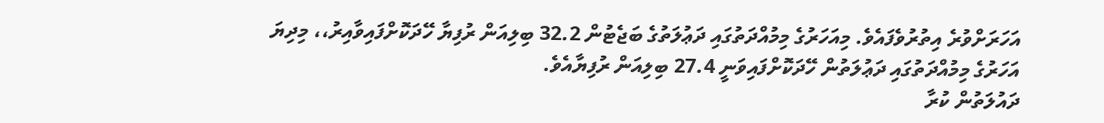އަހަރަށްވުރެ އިތުރުވެފައެވެ. މިއަހަރުގެ މިމުއްދަތުގައި ދަޢުލަތުގެ ބަޖެޓުން 32.2 ބިލިއަން ރުފިޔާ ހޭދަކޮށްފައިވާއިރު،، މިދިޔަ އަހަރުގެ މިމުއްދަތުގައި ދަޢުލަތުން ހޭދަކޮށްފައިވަނީ 27.4 ބިލިއަން ރުފިޔާއެވެ.
ދައުލަތުން ކުރާ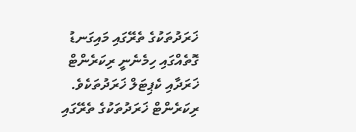ޚަރަދުތަކުގެ ތެރޭގައި މައިގަނޑު ގޮތެއްގައި ހިމެނެނީ ރިކަރެންޓް ޚަރަދާއި ކެޕިޓަލް ޚަރަދުތަކެވެ.
ރިކަރެންޓް ޚަރަދުތަކުގެ ތެރޭގައި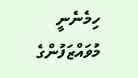ހިމެނެނީ މުވައްޒަފުންގެ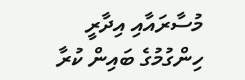މުސާރައާއި އިދާރީ ހިންގުމުގެ ބައިން ކުރާ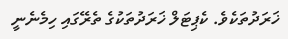ޚަރަދުތަކެވެ. ކެޕިޓަލް ޚަރަދުތަކުގެ ތެރޭގައި ހިމެނެނީ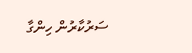ސަރުކާރުން ހިންގާ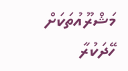މަޝްރޫއުތަކަށް ހޭދަކުރާ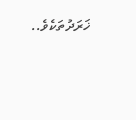ޚަރަދުތަކެވެ..